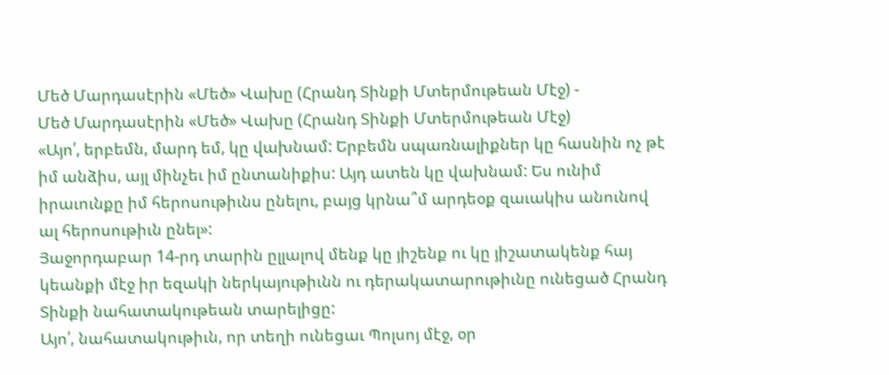Մեծ Մարդասէրին «Մեծ» Վախը (Հրանդ Տինքի Մտերմութեան Մէջ) -
Մեծ Մարդասէրին «Մեծ» Վախը (Հրանդ Տինքի Մտերմութեան Մէջ)
«Այո՛, երբեմն, մարդ եմ, կը վախնամ: Երբեմն սպառնալիքներ կը հասնին ոչ թէ իմ անձիս, այլ մինչեւ իմ ընտանիքիս: Այդ ատեն կը վախնամ: Ես ունիմ իրաւունքը իմ հերոսութիւնս ընելու, բայց կրնա՞մ արդեօք զաւակիս անունով ալ հերոսութիւն ընել»:
Յաջորդաբար 14-րդ տարին ըլլալով մենք կը յիշենք ու կը յիշատակենք հայ կեանքի մէջ իր եզակի ներկայութիւնն ու դերակատարութիւնը ունեցած Հրանդ Տինքի նահատակութեան տարելիցը:
Այո՛, նահատակութիւն, որ տեղի ունեցաւ Պոլսոյ մէջ, օր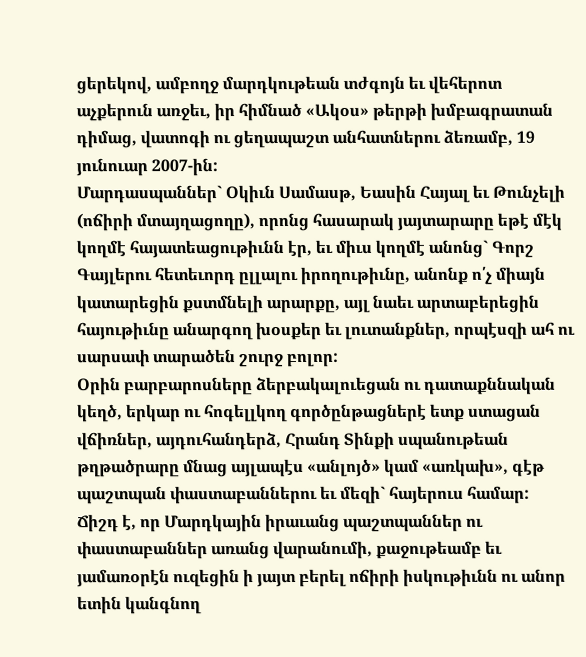ցերեկով, ամբողջ մարդկութեան տժգոյն եւ վեհերոտ աչքերուն առջեւ, իր հիմնած «Ակօս» թերթի խմբագրատան դիմաց, վատոգի ու ցեղապաշտ անհատներու ձեռամբ, 19 յունուար 2007-ին:
Մարդասպաններ` Օկիւն Սամասթ, Եասին Հայալ եւ Թունչելի (ոճիրի մտայղացողը), որոնց հասարակ յայտարարը եթէ մէկ կողմէ հայատեացութիւնն էր, եւ միւս կողմէ անոնց` Գորշ Գայլերու հետեւորդ ըլլալու իրողութիւնը, անոնք ո՛չ միայն կատարեցին քստմնելի արարքը, այլ նաեւ արտաբերեցին հայութիւնը անարգող խօսքեր եւ լուտանքներ, որպէսզի ահ ու սարսափ տարածեն շուրջ բոլոր:
Օրին բարբարոսները ձերբակալուեցան ու դատաքննական կեղծ, երկար ու հոգելլկող գործընթացներէ ետք ստացան վճիռներ, այդուհանդերձ, Հրանդ Տինքի սպանութեան թղթածրարը մնաց այլապէս «անլոյծ» կամ «առկախ», գէթ պաշտպան փաստաբաններու եւ մեզի` հայերուս համար:
Ճիշդ է, որ Մարդկային իրաւանց պաշտպաններ ու փաստաբաններ առանց վարանումի, քաջութեամբ եւ յամառօրէն ուզեցին ի յայտ բերել ոճիրի իսկութիւնն ու անոր ետին կանգնող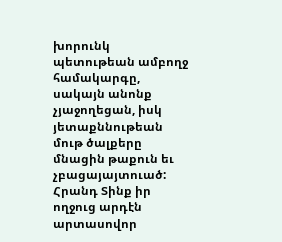խորունկ պետութեան ամբողջ համակարգը, սակայն անոնք չյաջողեցան, իսկ յետաքննութեան մութ ծալքերը մնացին թաքուն եւ չբացայայտուած:
Հրանդ Տինք իր ողջուց արդէն արտասովոր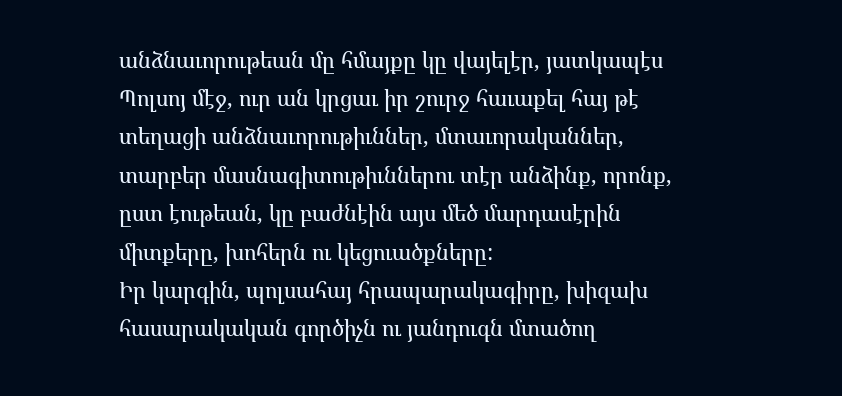անձնաւորութեան մը հմայքը կը վայելէր, յատկապէս Պոլսոյ մէջ, ուր ան կրցաւ իր շուրջ հաւաքել հայ թէ տեղացի անձնաւորութիւններ, մտաւորականներ, տարբեր մասնագիտութիւններու տէր անձինք, որոնք, ըստ էութեան, կը բաժնէին այս մեծ մարդասէրին միտքերը, խոհերն ու կեցուածքները:
Իր կարգին, պոլսահայ հրապարակագիրը, խիզախ հասարակական գործիչն ու յանդուգն մտածող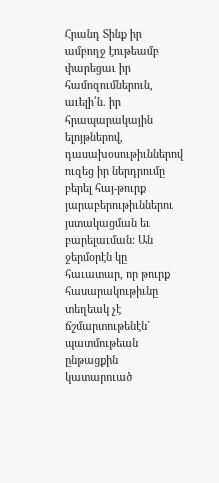Հրանդ Տինք իր ամբողջ էութեամբ փարեցաւ իր համոզումներուն, աւելի՛ն. իր հրապարակային ելոյթներով, դասախօսութիւններով ուզեց իր ներդրումը բերել հայ-թուրք յարաբերութիւններու յստակացման եւ բարելաւման: Ան ջերմօրէն կը հաւատար, որ թուրք հասարակութիւնը տեղեակ չէ ճշմարտութենէն` պատմութեան ընթացքին կատարուած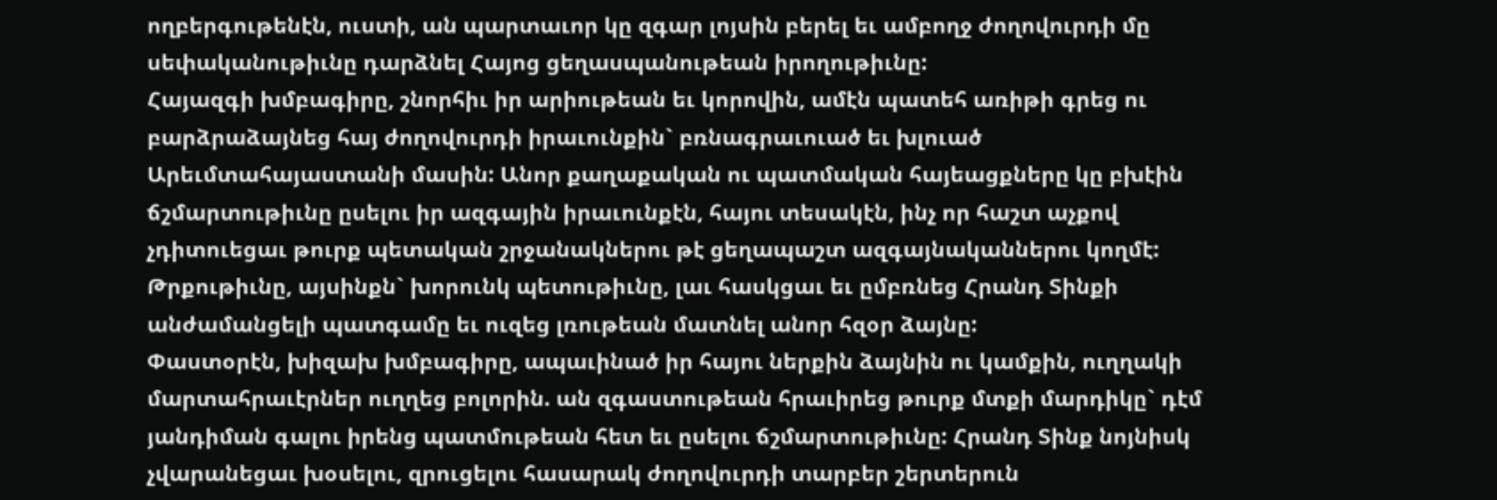ողբերգութենէն, ուստի, ան պարտաւոր կը զգար լոյսին բերել եւ ամբողջ ժողովուրդի մը սեփականութիւնը դարձնել Հայոց ցեղասպանութեան իրողութիւնը:
Հայազգի խմբագիրը, շնորհիւ իր արիութեան եւ կորովին, ամէն պատեհ առիթի գրեց ու բարձրաձայնեց հայ ժողովուրդի իրաւունքին` բռնագրաւուած եւ խլուած Արեւմտահայաստանի մասին: Անոր քաղաքական ու պատմական հայեացքները կը բխէին ճշմարտութիւնը ըսելու իր ազգային իրաւունքէն, հայու տեսակէն, ինչ որ հաշտ աչքով չդիտուեցաւ թուրք պետական շրջանակներու թէ ցեղապաշտ ազգայնականներու կողմէ:
Թրքութիւնը, այսինքն` խորունկ պետութիւնը, լաւ հասկցաւ եւ ըմբռնեց Հրանդ Տինքի անժամանցելի պատգամը եւ ուզեց լռութեան մատնել անոր հզօր ձայնը:
Փաստօրէն, խիզախ խմբագիրը, ապաւինած իր հայու ներքին ձայնին ու կամքին, ուղղակի մարտահրաւէրներ ուղղեց բոլորին. ան զգաստութեան հրաւիրեց թուրք մտքի մարդիկը` դէմ յանդիման գալու իրենց պատմութեան հետ եւ ըսելու ճշմարտութիւնը: Հրանդ Տինք նոյնիսկ չվարանեցաւ խօսելու, զրուցելու հասարակ ժողովուրդի տարբեր շերտերուն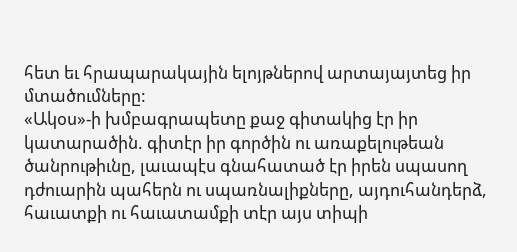հետ եւ հրապարակային ելոյթներով արտայայտեց իր մտածումները:
«Ակօս»-ի խմբագրապետը քաջ գիտակից էր իր կատարածին. գիտէր իր գործին ու առաքելութեան ծանրութիւնը, լաւապէս գնահատած էր իրեն սպասող դժուարին պահերն ու սպառնալիքները, այդուհանդերձ, հաւատքի ու հաւատամքի տէր այս տիպի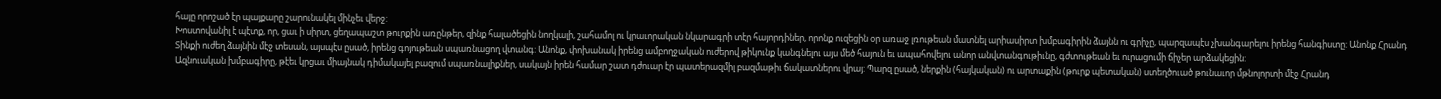հայը որոշած էր պայքարը շարունակել մինչեւ վերջ:
Խոստովանիլ է պէտք, որ, ցաւ ի սիրտ, ցեղապաշտ թուրքին առընթեր, զինք հալածեցին նողկալի, շահամոլ ու կրաւորական նկարագրի տէր հայորդիներ, որոնք ուզեցին օր առաջ լռութեան մատնել արիասիրտ խմբագիրին ձայնն ու գրիչը, պարզապէս չխանգարելու իրենց հանգիստը: Անոնք Հրանդ Տինքի ուժեղ ձայնին մէջ տեսան, այսպէս ըսած, իրենց գոյութեան սպառնացող վտանգ: Անոնք, փոխանակ իրենց ամբողջական ուժերով թիկունք կանգնելու այս մեծ հայուն եւ ապահովելու անոր անվտանգութիւնը, գժտութեան եւ ուրացումի ճիչեր արձակեցին:
Ազնուական խմբագիրը, թէեւ կրցաւ միայնակ դիմակայել բազում սպառնալիքներ, սակայն իրեն համար շատ դժուար էր պատերազմիլ բազմաթիւ ճակատներու վրայ: Պարզ ըսած, ներքին (հայկական) ու արտաքին (թուրք պետական) ստեղծուած թունաւոր մթնոլորտի մէջ Հրանդ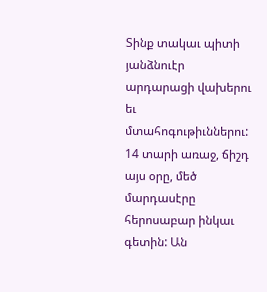Տինք տակաւ պիտի յանձնուէր արդարացի վախերու եւ մտահոգութիւններու:
14 տարի առաջ, ճիշդ այս օրը, մեծ մարդասէրը հերոսաբար ինկաւ գետին: Ան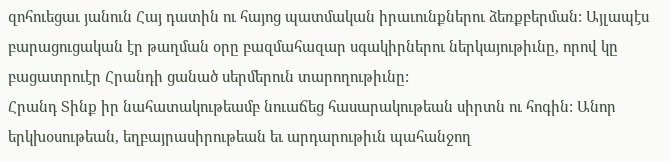զոհուեցաւ յանուն Հայ դատին ու հայոց պատմական իրաւունքներու ձեռքբերման: Այլապէս բարացուցական էր թաղման օրը բազմահազար սգակիրներու ներկայութիւնը, որով կը բացատրուէր Հրանդի ցանած սերմերուն տարողութիւնը:
Հրանդ Տինք իր նահատակութեամբ նուաճեց հասարակութեան սիրտն ու հոգին: Անոր երկխօսութեան, եղբայրասիրութեան եւ արդարութիւն պահանջող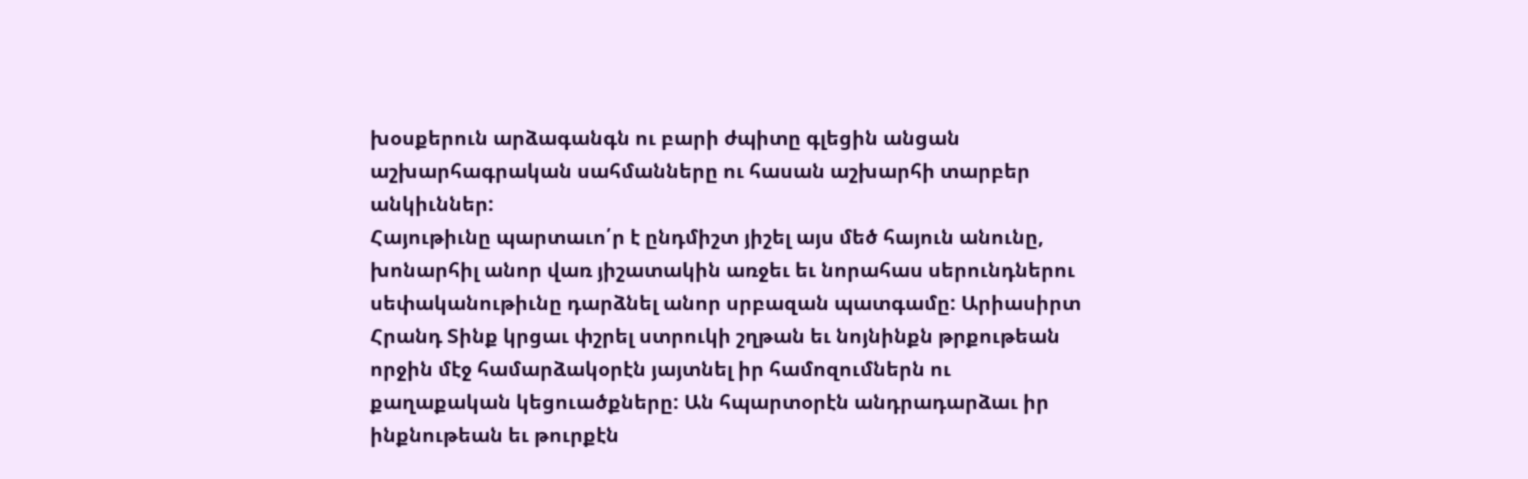խօսքերուն արձագանգն ու բարի ժպիտը գլեցին անցան աշխարհագրական սահմանները ու հասան աշխարհի տարբեր անկիւններ:
Հայութիւնը պարտաւո՛ր է ընդմիշտ յիշել այս մեծ հայուն անունը, խոնարհիլ անոր վառ յիշատակին առջեւ եւ նորահաս սերունդներու սեփականութիւնը դարձնել անոր սրբազան պատգամը: Արիասիրտ Հրանդ Տինք կրցաւ փշրել ստրուկի շղթան եւ նոյնինքն թրքութեան որջին մէջ համարձակօրէն յայտնել իր համոզումներն ու քաղաքական կեցուածքները: Ան հպարտօրէն անդրադարձաւ իր ինքնութեան եւ թուրքէն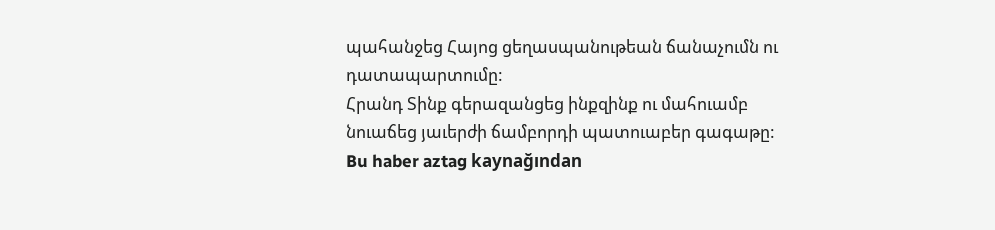պահանջեց Հայոց ցեղասպանութեան ճանաչումն ու դատապարտումը:
Հրանդ Տինք գերազանցեց ինքզինք ու մահուամբ նուաճեց յաւերժի ճամբորդի պատուաբեր գագաթը:
Bu haber aztag kaynağından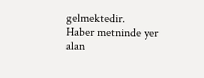gelmektedir.
Haber metninde yer alan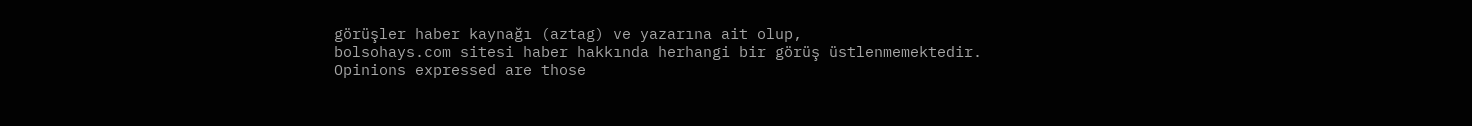görüşler haber kaynağı (aztag) ve yazarına ait olup,
bolsohays.com sitesi haber hakkında herhangi bir görüş üstlenmemektedir.
Opinions expressed are those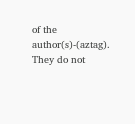of the author(s)-(aztag). They do not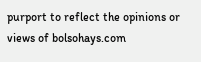purport to reflect the opinions or views of bolsohays.com